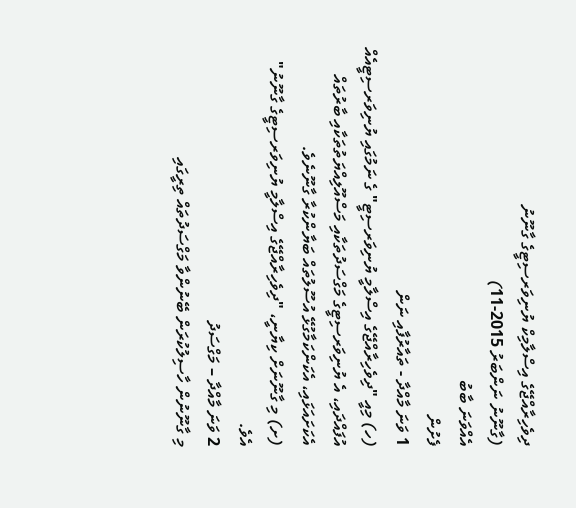ދިވެހިރާއްޖޭގެ އިސްލާމިކް ޔުނިވަރސިޓީގެ ގާނޫނު
(ގާނޫނު ނަންބަރު 2015-11)
އެއްވަނަ ބާބު
ފެށުން
1 ވަނަ މާއްދާ - ތައާރުފާއި ނަން
(ހ) މިއީ "ދިވެހިރާއްޖޭގެ އިސްލާމީ ޔުނިވަރސިޓީ" ގެ ނަމުގައި ޔުނިވަރސިޓީއެއް އުފައްދައި، އެ ޔުނިވަރސިޓީގެ މަގްސަދުތަކާއި މަސްއޫލިއްޔަތުތަކާއި ބާރުތައް އެކަށައަޅައި، އެކަންކަމާގުޅޭ އުސޫލުތައް ބަޔާންކުރާ ގާނޫނެވެ.
(ށ) މި ގާނޫނަށް ކިޔާނީ، "ދިވެހިރާއްޖޭގެ އިސްލާމީ ޔުނިވަރސިޓީގެ ގާނޫނު" އެވެ.
2 ވަނަ މާއްދާ – މަގްސަދު
މި ގާނޫނުން ހާސިލުކުރަން ބޭނުންވާ މަގްސަދުތައް ތިރީގައި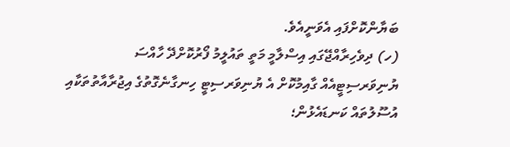ބަޔާންކޮށްފައި އެވަނީއެވެ.
(ހ) ދިވެހިރާއްޖޭގައި އިސްލާމީ މަތީ ތައުލީމު ފޯރުކޮށްދޭ ހާއްސަ ޔުނިވަރސިޓީއެއް ގާއިމުކޮށް އެ ޔުނިވަރސިޓީ ހިނގާނެގޮތުގެ އިޖުރާއާތުތަކާއި އުސޫލުތައް ކަނޑައެޅުން؛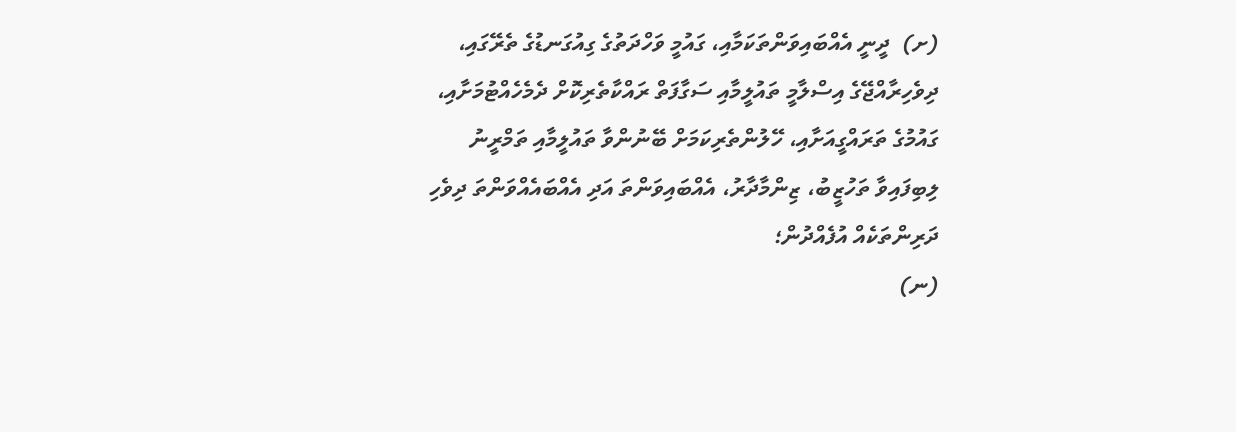(ށ)  ދީނީ އެއްބައިވަންތަކަމާއި، ގައުމީ ވަހްދަތުގެ ގިއުގަނޑުގެ ތެރޭގައި، ދިވެހިރާއްޖޭގެ އިސްލާމީ ތައުލީމާއި ސަގާފަތް ރައްކާތެރިކޮށް ދެމެހެއްޓުމަށާއި، ގައުމުގެ ތަރައްގީއަށާއި، ހޭލުންތެރިކަމަށް ބޭނުންވާ ތައުލީމާއި ތަމްރީނު ލިބިފައިވާ ތަހުޒީބު، ޒިންމާދާރު، އެއްބައިވަންތަ އަދި އެއްބައެއްވަންތަ ދިވެހި ދަރިންތަކެއް އުފެއްދުން؛
(ނ)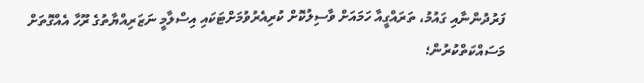ފަރުދުންނާއި ގައުމު، ތަރައްގީއާ ހަމައަށް ވާސިލުކޮށް ކުރިއެރުވުމަށްޓަކައި އިސްލާމީ ނަޒަރިއްޔާތުގެ ރޫހާ އެއްގޮތަށް މަސައްކަތްކުރުން؛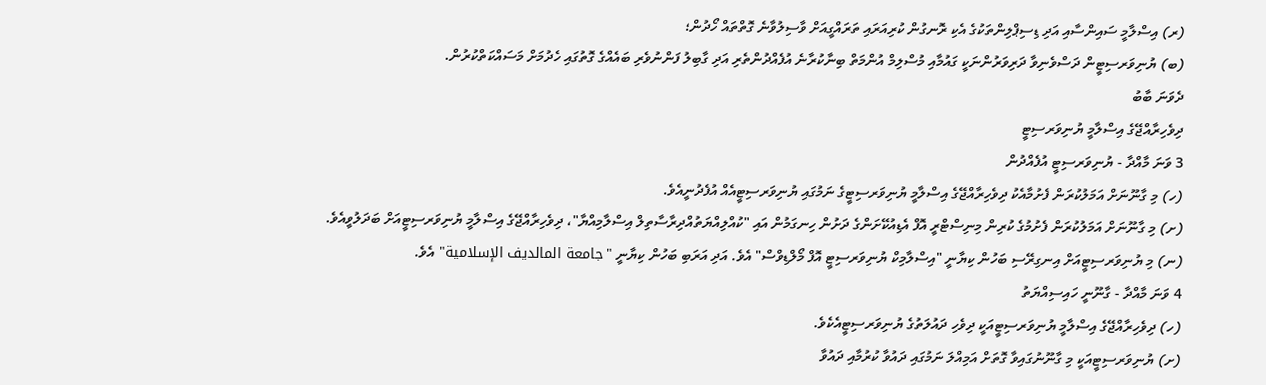(ރ) އިސްލާމީ ސައިންސާއި އަދި ޑިސިޕްލިންތަކުގެ އެކި ރޮނގުން ކުރިއަރައި ތަރައްގީއަށް ވާސިލުވާނެ ގޮތްތައް ހޯދުން؛
(ބ) ޔުނިވަރސިޓީން ދަސްވެނިވާ ދަރިވަރުންނަކީ ގައުމާއި މުސްލިމް އުންމަތް ބިނާކުރާނެ އުފެއްދުންތެރި އަދި ގާބިލު ފަންނުވެރި ބައެއްގެ ގޮތުގައި ހެދުމަށް މަސައްކަތްކުރުން.
ދެވަނަ ބާބު
ދިވެހިރާއްޖޭގެ އިސްލާމީ ޔުނިވަރސިޓީ
3 ވަނަ މާއްދާ - ޔުނިވަރސިޓީ އުފެއްދުން
(ހ) މި ގާނޫނަށް އަމަލުކުރަން ފެށުމާއެކު ދިވެހިރާއްޖޭގެ އިސްލާމީ ޔުނިވަރސިޓީގެ ނަމުގައި ޔުނިވަރސިޓީއެއް އުފެދުނީއެވެ.
(ށ) މި ގާނޫނަށް އަމަލުކުރަން ފެށުމުގެ ކުރިން މިނިސްޓްރީ އޮފް އެޑިއުކޭށަންގެ ދަށުން ހިނގަމުން އައި "ކުއްލިއްޔަތުއްދިރާސާތިލް އިސްލާމިއްޔާ"، ދިވެހިރާއްޖޭގެ އިސްލާމީ ޔުނިވަރސިޓީއަށް ބަދަލުވީއެވެ.
(ނ) މި ޔުނިވަރސިޓީއަށް އިނގިރޭސި ބަހުން ކިޔާނީ "އިސްލާމިކް ޔުނިވަރސިޓީ އޮފް މޯލްޑިވްސް" އެވެ. އަދި އަރަބި ބަހުން ކިޔާނީ "جامعة المالديف الإسلامية" އެވެ.
4 ވަނަ މާއްދާ - ގާނޫނީ ހައިސިއްޔަތު
(ހ) ދިވެހިރާއްޖޭގެ އިސްލާމީ ޔުނިވަރސިޓީއަކީ ދިވެހި ދައުލަތުގެ ޔުނިވަރސިޓީއެކެވެ.
(ށ) ޔުނިވަރސިޓީއަކީ މި ގާނޫނުގައިވާ ގޮތަށް އަމިއްލަ ނަމުގައި ދައުވާ ކުރުމާއި ދައުވާ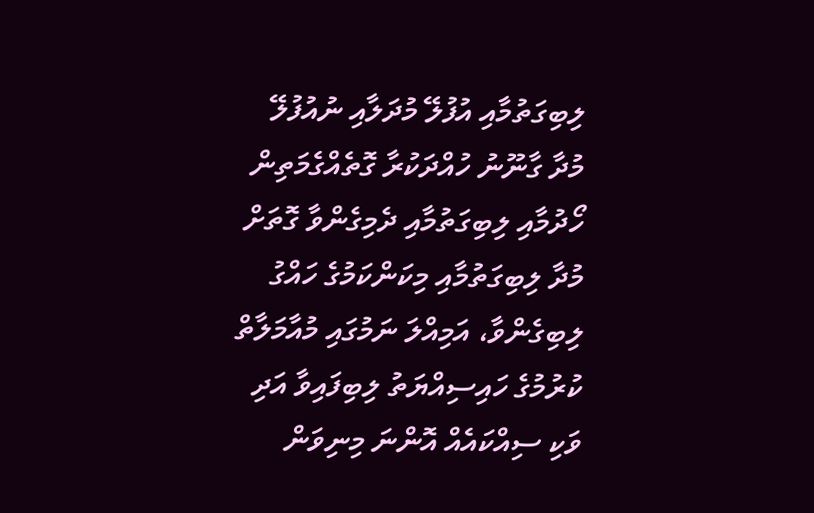ލިބިގަތުމާއި އުފުލޭ މުދަލާއި ނުއުފުލޭ މުދާ ގާނޫނު ހުއްދަކުރާ ގޮތެއްގެމަތިން ހޯދުމާއި ލިބިގަތުމާއި ދެމިގެންވާ ގޮތަށް މުދާ ލިބިގަތުމާއި މިކަންކަމުގެ ހައްގު ލިބިގެންވާ، އަމިއްލަ ނަމުގައި މުއާމަލާތް ކުރުމުގެ ހައިސިއްޔަތު ލިބިފައިވާ އަދި ވަކި ސިއްކައެއް އޮންނަ މިނިވަން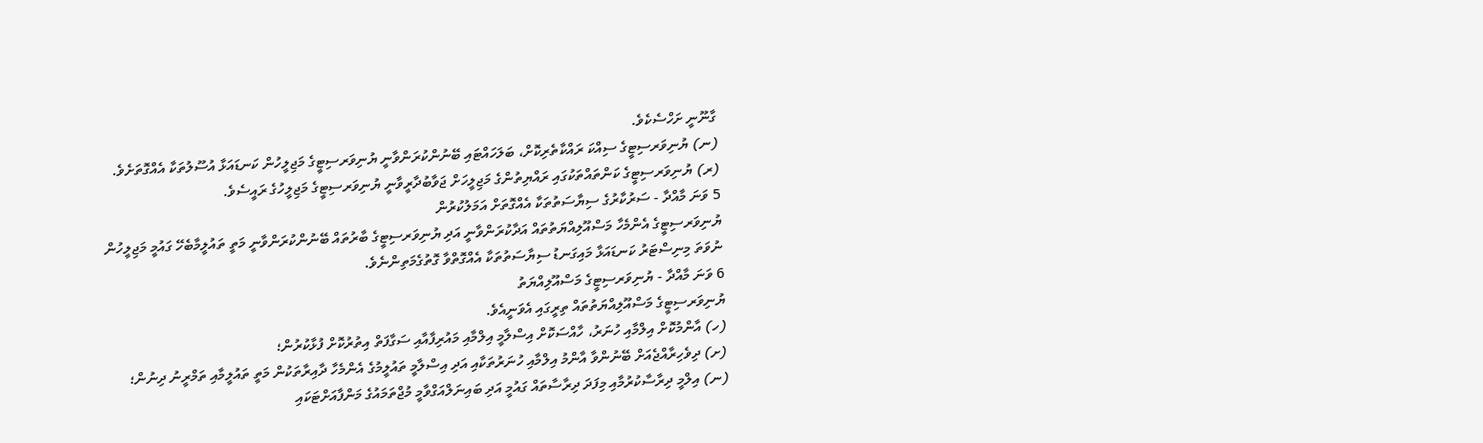ގާނޫނީ ށަހްސެކެވެ.
(ނ) ޔުނިވަރސިޓީގެ ސިއްކަ ރައްކާތެރިކޮށް، ބަލަހައްޓައި ބޭނުންކުރަންވާނީ ޔުނިވަރސިޓީގެ މަޖިލީހުން ކަނޑައަޅާ އުސޫލުތަކާ އެއްގޮތަށެވެ.
(ރ) ޔުނިވަރސިޓީގެ ކަންތައްތަކުގައި ރައްޔިތުންގެ މަޖިލީހަށް ޖަވާބުދާރީވާނީ ޔުނިވަރސިޓީގެ މަޖިލީހުގެ ރައީސެވެ.
5 ވަނަ މާއްދާ - ސަރުކާރުގެ ސިޔާސަތުތަކާ އެއްގޮތަށް އަމަލުކުރުން
ޔުނިވަރސިޓީގެ އެންމެހާ މަސްއޫލިއްޔަތުތައް އަދާކުރަންވާނީ އަދި ޔުނިވަރސިޓީގެ ބާރުތައް ބޭނުންކުރަންވާނީ މަތީ ތައުލީމާބެހޭ ގައުމީ މަޖިލީހުން ނުވަތަ މިނިސްޓަރު ކަނޑައަޅާ މައިގަނޑު ސިޔާސަތުތަކާ އެއްގޮތްވާ ގޮތުގެމަތިންނެވެ.
6 ވަނަ މާއްދާ - ޔުނިވަރސިޓީގެ މަސްއޫލިއްޔަތު
ޔުނިވަރސިޓީގެ މަސްއޫލިއްޔަތުތައް ތިރީގައި އެވަނީއެވެ.
(ހ) އާންމުކޮށް އިލްމާއި ހުނަރު، ހާއްސަކޮށް އިސްލާމީ އިލްމާއި މައުރިފާއާއި ސަގާފަތް އިތުރުކޮށް ފުޅާކުރުން؛
(ށ) ދިވެހިރާއްޖެއަށް ބޭނުންވާ އާންމު އިލްމާއި ހުނަރުތަކާއި އަދި އިސްލާމީ ތައުލީމުގެ އެންމެހާ ދާއިރާތަކުން މަތީ ތައުލީމާއި ތަމްރީނު ދިނުން؛
(ނ) އިލްމީ ދިރާސާކުރުމާއި މިފަދަ ދިރާސާތައް ގައުމީ އަދި ބައިނަލްއަގްވާމީ މުޖްތަމައުގެ މަންފާއަށްޓަކައި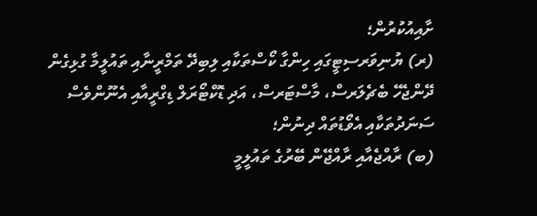ށާއިއުކުރުން؛
(ރ) ޔުނިވަރސިޓީގައި ހިންގާ ކޯސްތަކާއި ލިބިދޭ ތަމްރީނާއި ތައުލީމާ ގުޅިގެން ދޭންޖެހޭ ބެޗެލަރސް، މާސްޓަރސް، އަދި ޑޮކްޓޯރަލް ޑިގްރީއާއި އެނޫންވެސް ސަނަދުތަކާއި އެވޯޑުތައް ދިނުން؛
(ބ) ރާއްޖެއާއި ރާއްޖޭން ބޭރުގެ ތައުލީމީ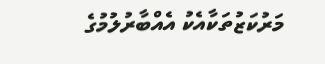މަރުކަޒުތަކާއެކު އެއްބާރުލުމުގެ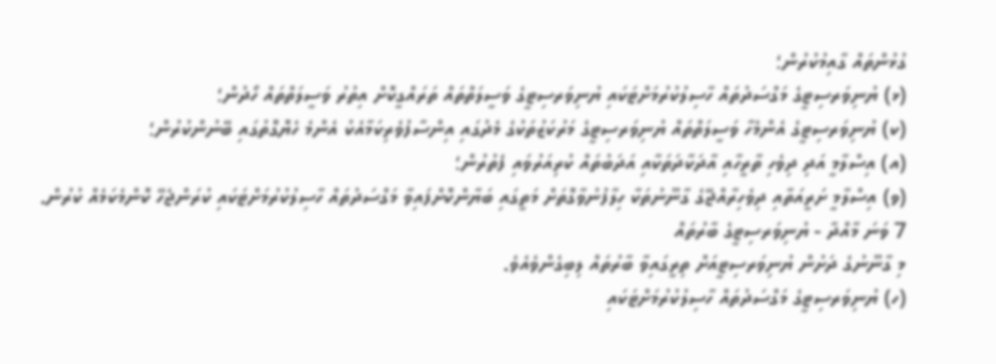ގުޅުންތައް ގާއިމުކުރުން؛
(ޅ) ޔުނިވަރސިޓީގެ މަގްސަދުތައް ހާސިލުކުރުމަށްޓަކައި ޔުނިވަރސިޓީގެ ވަސީލަތްތައް ތަރައްގީކޮށް އިތުރު ވަސީލަތްތައް ހޯދުން؛
(ކ) ޔުނިވަރސިޓީގެ އެންމެހާ ވަސީލަތްތައް ޔުނިވަރސިޓީގެ މަރުކަޒުތަކުގެ މެދުގައި އިންސާފުވެރިކަމާއެކު އެންމެ ހެޔޮގޮތުގައި ބޭނުންކުރުން؛
(އ) އިސްލާމީ އަދި ދިވެހި ތާރީހާއި އާދަކާދަތަކާއި އަދަބުތައް ކުރިއަރުވައި ފެތުރުން؛
(ވ) އިސްލާމީ ށަރީއަތާއި ދިވެހިރާއްޖޭގެ ގާނޫނުތަކާ ހިލާފުނުވާގޮތަށް މަތީގައި ބަޔާންކޮށްފައިވާ މަގްސަދުތައް ހާސިލުކުރުމަށްޓަކައި ކުރަންޖެހޭ ކޮންމެކަމެއް ކުރުން.
7 ވަނަ މާއްދާ - ޔުނިވަރސިޓީގެ ބާރުތައް
މި ގާނޫނުގެ ދަށުން ޔުނިވަރސިޓީއަށް ތިރީގައިވާ ބާރުތައް ލިބިގެންވެއެވެ.
(ހ) ޔުނިވަރސިޓީގެ މަގްސަދުތައް ހާސިލުކުރުމަށްޓަކައި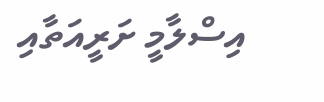އިސްލާމީ ށަރީއަތާއި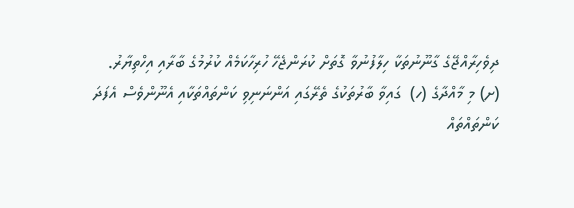ދިވެހިރާއްޖޭގެ ގާނޫނުތަކާ ހިލާފުނުވާ ގޮތަށް ކުރަންޖެހޭ ހުރިހާކަމެއް ކުރުމުގެ ބާރާއި އިހްތިޔާރު.
(ށ) މި މާއްދާގެ (ހ)  ގައިވާ ބާރުތަކުގެ ތެރޭގައި އަންނަނިވި ކަންތައްތަކާއި އެނޫންވެސް އެފަދަ ކަންތައްތައް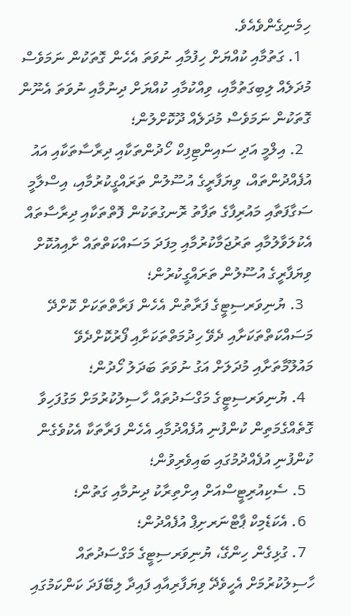ހިމެނިގެންވެއެވެ.
  1. ގަތުމާއި ކުއްޔަށް ހިފުމާއި ނުވަތަ އެހެން ގޮތަކުން ނަމަވެސް މުދަލެއް ލިބިގަތުމާއި، ވިއްކުމާއި ކުއްޔަށް ދިނުމާއި ނުވަތަ އެނޫން ގޮތަކުން ނަމަވެސް މުދަލެއް ދޫކޮށްލުން؛
  2. އިލްމީ އަދި ސައިންޓިފިކް ހޯދުންތަކާއި ދިރާސާތަކާއި އައު އުފެއްދުންތައް، ވިޔަފާރީގެ އުސޫލުން ތަރައްގީކުރުމާއި، އިސްލާމީ ސަގާފަތާއި މައުރިފާގެ ތަފާތު ރޮނގުތަކުން ފޮތްތަކާއި ދިރާސާތައް އެކުލަވާލުމާއި ތަރުޖަމާކުރުމާއި މިފަދަ މަސައްކަތްތައް ށާއިއުކޮށް ވިޔަފާރީގެ އުސޫލުން ތަރައްގީކުރުން؛
  3. ޔުނިވަރސިޓީގެ ފަރާތުން އެހެން ފަރާތްތަކަށް ކޮށްދޭ މަސައްކަތްތަކަށާއި ދެވޭ ހިދުމަތްތަކަށާއި ފޯރުކޮށްދެވޭ މައުލޫމާތަށާއި މުދަލަށް އަގު ނުވަތަ ބަދަލު ހޯދުން؛
  4. ޔުނިވަރސިޓީގެ މަގްސަދުތައް ހާސިލުކުރުމަށް މަގުފަހިވާ ގޮތެއްގެމަތިން ކުންފުނި އުފެއްދުމާއި އެހެން ފަރާތަކާ އެކުވެގެން ކުންފުނި އުފެއްދުމުގައި ބައިވެރިވުން؛
  5. ސެކިއުރިޓީސްއަށް އިށްތިރާކު ދިނުމާއި ގަތުން؛
  6. އެކަޑެމިކް ޕާޓްނަރށިޕް އުފެއްދުން؛
  7. ގުޅިގެން ހިންގޭ، ޔުނިވަރސިޓީގެ މަގްސަދުތައް ހާސިލުކުރުމަށް އެހީވެދޭ ވިޔަފާރިއާއި ފައިދާ ލިބޭފަދަ ކަންކަމުގައި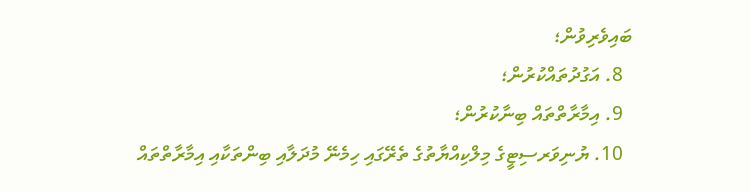ބައިވެރިވުން؛
  8. އަގުދުތައްކުރުން؛
  9. އިމާރާތްތައް ބިނާކުރުން؛
  10. ޔުނިވަރސިޓީގެ މިލްކިއްޔާތުގެ ތެރޭގައި ހިމެނޭ މުދަލާއި ބިންތަކާއި އިމާރާތްތައް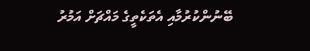ބޭނުންކުރުމާއި އެތަކެތީގެ މައްޗަށް އަމުރު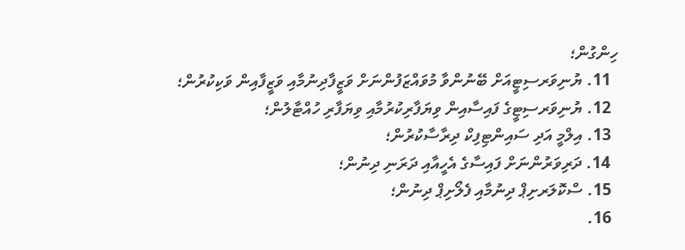ހިންގުން؛
  11. ޔުނިވަރސިޓީއަށް ބޭނުންވާ މުވައްޒަފުންނަށް ވަޒީފާދިނުމާއި ވަޒީފާއިން ވަކިކުރުން؛
  12. ޔުނިވަރސިޓީގެ ފައިސާއިން ވިޔަފާރިކުރުމާއި ވިޔަފާރި ހުއްޓާލުން؛
  13. އިލްމީ އަދި ސައިންޓިފިކް ދިރާސާކުރުން؛
  14. ދަރިވަރުންނަށް ފައިސާގެ އެހީއާއި ދަރަނި ދިނުން؛
  15. ސްކޮލަރށިޕް ދިނުމާއި ފެލޯށިޕް ދިނުން؛
  16.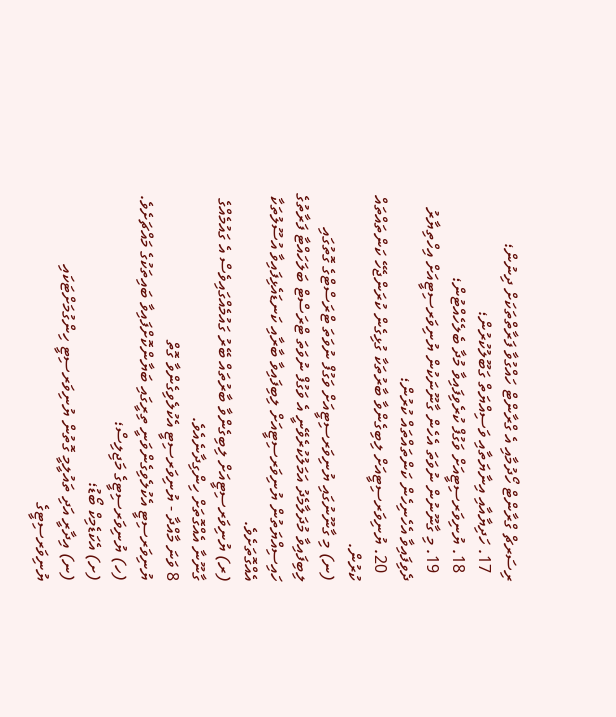ރިސަރޗް ގްރާންޓް ހޯދުމާއި އެ ގްރާންޓް ހައްގުވާ ފަރާތްތަކަށް ދިނުން؛
  17. ހަދިޔާއާއި އިނާޔަތާއި ވަސިއްޔަތް ގަބޫލުކުރުން؛
  18. ޔުނިވަރސިޓީއަށް ވަގުފް ކުރެވިފައިވާ މުދާ ބެލެހެއްޓުން؛
  19. މި ގާނޫނުން ނުވަތަ އެހެން ގާނޫނަކުން ޔުނިވަރސިޓީއަށް އިހްތިޔާރު ދެވިފައިވާ އެހެނިހެން ކަންތައްތައް ކުރުން؛
  20. ޔުނިވަރސިޓީއަށް ލިބިގެންވާ ބާރުތަކާ ގުޅިގެން ކުރަންޖެހޭ ކަންތައްތައް ކުރުން.
(ނ) މި ގާނޫނުގައި ޔުނިވަރސިޓީއަށް ވަގުފް ނުވަތަ ޓްރަސްޓްގެ ގޮތުގައި ލިބިފައިވާ މުދަލާމެދު އަމަލުކުރެވޭނީ އެ ވަގުފް ނުވަތަ ޓްރަސްޓް ބަލަހައްޓާ ފަރާތުގެ ހައިސިއްޔަތުން ޔުނިވަރސިޓީއަށް ލިބިފައިވާ ބާރާއި ކަނޑައެޅިފައިވާ އުސޫލުތަކާ އެއްގޮތަށެވެ.
(ރ) ޔުނިވަރސިޓީއަށް ލިބިގެންވާ ބާރުތައް ބޭރު ގައުމެއްގައިވެސް އެ ގައުމެއްގެ ގާނޫނާ އެއްގޮތަށް ހިންގިދާނެއެވެ.
8 ވަނަ މާއްދާ - ޔުނިވަރސިޓީ އެކުލެވިގެންވާ ގޮތް
ޔުނިވަރސިޓީ އެކުލެވިގެންވަނީ ތިރީގައި ބަޔާންކޮށްފައިވާ ބައިތަކުގެ މައްޗަށެވެ.
(ހ) ޔުނިވަރސިޓީގެ މަޖިލިސް؛
(ށ) އެކަޑެމިކް ބޯޑު؛
(ނ) އިދާރީ އަދި ތައުލީމީ ގޮތުން ޔުނިވަރސިޓީ ހިންގުމަށްޓަކައި ޔުނިވަރސިޓީގެ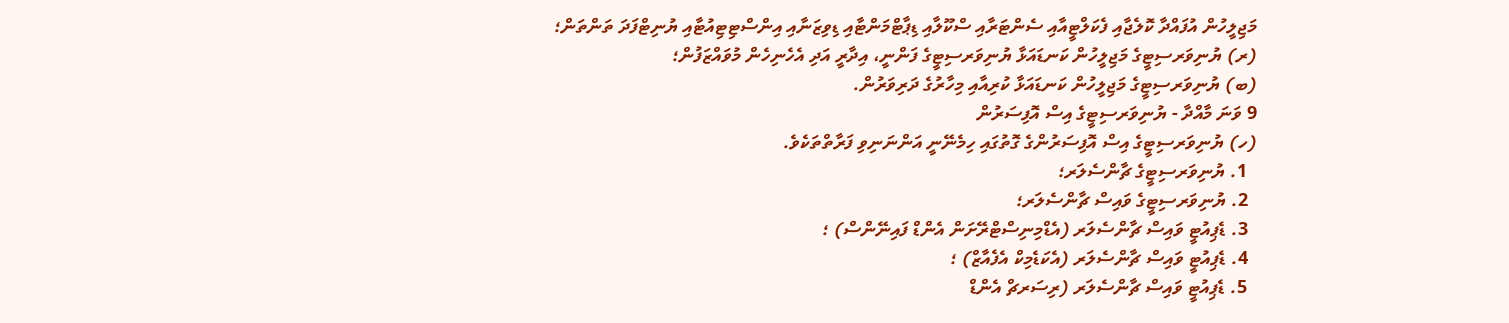މަޖިލީހުން އުފައްދާ ކޮލެޖާއި ފެކަލްޓީއާއި ސެންޓަރާއި ސްކޫލާއި ޑިޕާޓްމަންޓާއި ޑިވިޒަނާއި އިންސްޓިޓިއުޓާއި ޔުނިޓްފަދަ ތަންތަން؛
(ރ) ޔުނިވަރސިޓީގެ މަޖިލީހުން ކަނޑައަޅާ ޔުނިވަރސިޓީގެ ފަންނީ، އިދާރީ އަދި އެހެނިހެން މުވައްޒަފުން؛
(ބ) ޔުނިވަރސިޓީގެ މަޖިލީހުން ކަނޑައަޅާ ކުރިއާއި މިހާރުގެ ދަރިވަރުން.
9 ވަނަ މާއްދާ - ޔުނިވަރސިޓީގެ އިސް އޮފިސަރުން
(ހ) ޔުނިވަރސިޓީގެ އިސް އޮފިސަރުންގެ ގޮތުގައި ހިމެނޭނީ އަންނަނިވި ފަރާތްތަކެވެ.
  1. ޔުނިވަރސިޓީގެ ޗާންސެލަރ؛
  2. ޔުނިވަރސިޓީގެ ވައިސް ޗާންސެލަރ؛
  3. ޑެޕިއުޓީ ވައިސް ޗާންސެލަރ (އެޑްމިނިސްޓްރޭށަން އެންޑް ފައިނޭންސް) ؛
  4. ޑެޕިއުޓީ ވައިސް ޗާންސެލަރ (އެކަޑެމިކް އެފެއާޒް) ؛
  5. ޑެޕިއުޓީ ވައިސް ޗާންސެލަރ (ރިސަރޗް އެންޑް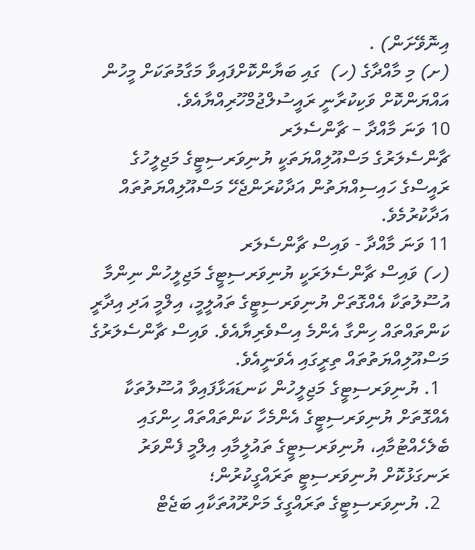އިނޮވޭށަން) .
(ށ) މި މާއްދާގެ (ހ)  ގައި ބަޔާންކޮށްފައިވާ މަގާމުތަކަށް މީހުން އައްޔަންކޮށް ވަކިކުރާނީ ރައީސުލްޖުމްހޫރިއްޔާއެވެ.
10 ވަނަ މާއްދާ – ޗާންސެލަރ
ޗާންސެލަރުގެ މަސްއޫލިއްޔަތަކީ ޔުނިވަރސިޓީގެ މަޖިލީހުގެ ރައީސްގެ ހައިސިއްޔަތުން އަދާކުރަންޖެހޭ މަސްއޫލިއްޔަތުތައް އަދާކުރުމެވެ.
11 ވަނަ މާއްދާ - ވައިސް ޗާންސެލަރ
(ހ) ވައިސް ޗާންސެލަރަކީ ޔުނިވަރސިޓީގެ މަޖިލީހުން ނިންމާ އުސޫލުތަކާ އެއްގޮތަށް ޔުނިވަރސިޓީގެ ތައުލީމީ، އިލްމީ އަދި އިދާރީ ކަންތައްތައް ހިންގާ އެންމެ އިސްވެރިޔާއެވެ. ވައިސް ޗާންސެލަރުގެ މަސްއޫލިއްޔަތުތައް ތިރީގައި އެވަނީއެވެ.
  1. ޔުނިވަރސިޓީގެ މަޖިލީހުން ކަނޑައަޅާފައިވާ އުސޫލުތަކާ އެއްގޮތަށް ޔުނިވަރސިޓީގެ އެންމެހާ ކަންތައްތައް ހިންގައި ބެލެހެއްޓުމާއި، ޔުނިވަރސިޓީގެ ތައުލީމާއި އިލްމީ ފެންވަރު ރަނގަޅުކޮށް ޔުނިވަރސިޓީ ތަރައްގީކުރުން؛
  2. ޔުނިވަރސިޓީގެ ތަރައްގީގެ މަށްރޫއުތަކާއި ބަޖެޓް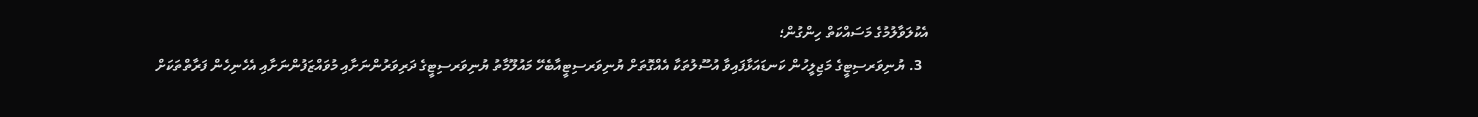އެކުލަވާލުމުގެ މަސައްކަތް ހިންގުން؛
  3. ޔުނިވަރސިޓީގެ މަޖިލީހުން ކަނޑައަޅާފައިވާ އުސޫލުތަކާ އެއްގޮތަށް ޔުނިވަރސިޓީއާބެހޭ މައުލޫމާތު ޔުނިވަރސިޓީގެ ދަރިވަރުންނަށާއި މުވައްޒަފުންނަށާއި އެހެނިހެން ފަރާތްތަކަށް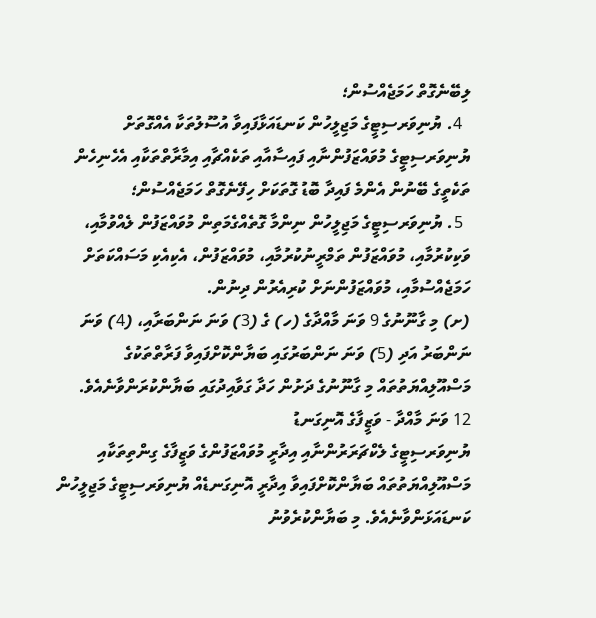ލިބޭނެގޮތް ހަމަޖެއްސުން؛
  4. ޔުނިވަރސިޓީގެ މަޖިލީހުން ކަނޑައަޅާފައިވާ އުސޫލުތަކާ އެއްގޮތަށް ޔުނިވަރސިޓީގެ މުވައްޒަފުންނާއި ފައިސާއާއި ތަކެއްޗާއި އިމާރާތްތަކާއި އެހެނިހެން ތަކެތީގެ ބޭނުން އެންމެ ފައިދާ ބޮޑު ގޮތަކަށް ހިފޭނެގޮތް ހަމަޖެއްސުން؛
  5. ޔުނިވަރސިޓީގެ މަޖިލީހުން ނިންމާ ގޮތެއްގެމަތިން މުވައްޒަފުން ލެއްވުމާއި، ވަކިކުރުމާއި، މުވައްޒަފުން ތަމްރީނުކުރުމާއި، މުވައްޒަފުން، އެކިއެކި މަސައްކަތަށް ހަމަޖެއްސުމާއި، މުވައްޒަފުންނަށް ކުރިއެރުން ދިނުން.
(ށ) މި ގާނޫނުގެ 9 ވަނަ މާއްދާގެ (ހ) ގެ (3) ވަނަ ނަންބަރާއި، (4) ވަނަ ނަންބަރު އަދި (5) ވަނަ ނަންބަރުގައި ބަޔާންކޮށްފައިވާ ފަރާތްތަކުގެ މަސްއޫލިއްޔަތުތައް މި ގާނޫނުގެ ދަށުން ހަދާ ގަވާއިދުގައި ބަޔާންކުރަންވާނެއެވެ.
12 ވަނަ މާއްދާ - ވަޒީފާގެ އޮނިގަނޑު
ޔުނިވަރސިޓީގެ ލެކްޗަރަރުންނާއި އިދާރީ މުވައްޒަފުންގެ ވަޒީފާގެ ގިންތިތަކާއި މަސްއޫލިއްޔަތުތައް ބަޔާންކޮށްފައިވާ އިދާރީ އޮނިގަނޑެއް ޔުނިވަރސިޓީގެ މަޖިލީހުން ކަނޑައަޅަންވާނެއެވެ. މި ބަޔާންކުރެވުނު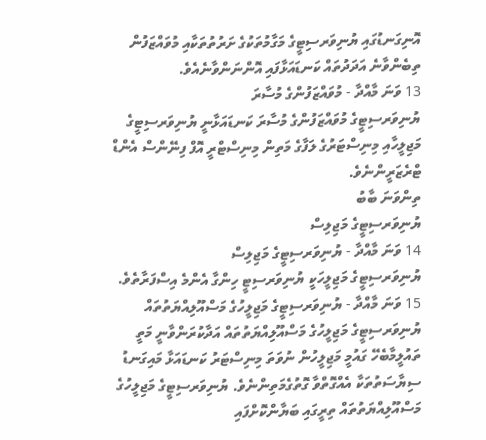އޮނިގަނޑުގައި ޔުނިވަރސިޓީގެ މަގާމުތަކުގެ ށަރުތުތަކާއި މުވައްޒަފުން ތިބެންވާނެ އަދަދުތައް ކަނޑައަޅާފައި އޮންނަންވާނެއެވެ.
13 ވަނަ މާއްދާ - މުވައްޒަފުންގެ މުސާރަ
ޔުނިވަރސިޓީގެ މުވައްޒަފުންގެ މުސާރަ ކަނޑައަޅާނީ ޔުނިވަރސިޓީގެ މަޖިލީހާއި މިނިސްޓަރުގެ ލަފާގެ މަތިން މިނިސްޓްރީ އޮފް ފިނޭންސް އެންޑް ޓްރެޒަރީންނެވެ.
ތިންވަނަ ބާބު
ޔުނިވަރސިޓީގެ މަޖިލިސް
14 ވަނަ މާއްދާ - ޔުނިވަރސިޓީގެ މަޖިލިސް
ޔުނިވަރސިޓީގެ މަޖިލީހަކީ ޔުނިވަރސިޓީ ހިންގާ އެންމެ އިސްފަރާތެވެ.
15 ވަނަ މާއްދާ - ޔުނިވަރސިޓީގެ މަޖިލީހުގެ މަސްއޫލިއްޔަތުތައް
ޔުނިވަރސިޓީގެ މަޖިލީހުގެ މަސްއޫލިއްޔަތުތައް އަދާކުރަންވާނީ މަތީ ތައުލީމާބެހޭ ގައުމީ މަޖިލީހުން ނުވަތަ މިނިސްޓަރު ކަނޑައަޅާ މައިގަނޑު ސިޔާސަތުތަކާ އެއްގޮތްވާ ގޮތުގެމަތިންނެވެ. ޔުނިވަރސިޓީގެ މަޖިލީހުގެ މަސްއޫލިއްޔަތުތައް ތިރީގައި ބަޔާންކޮށްފައި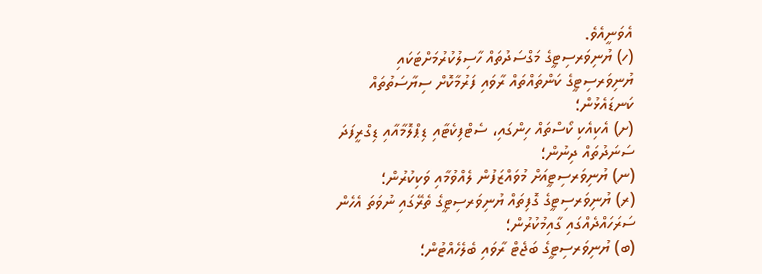އެވަނީއެވެ.
(ހ) ޔުނިވަރސިޓީގެ މަގްސަދުތައް ހާސިލުކުރުމަށްޓަކައި ޔުނިވަރސިޓީގެ ކަންތައްތައް ރާވައި ފަރުމާކޮށް ސިޔާސަތުތައް ކަނޑައެޅުން؛
(ށ) އެކިއެކި ކޯސްތައް ހިންގައި، ސެޓްފިކެޓާއި ޑިޕްލޮމާއާއި ޑިގްރީފަދަ ސަނަދުތައް ދިނުން؛
(ނ) ޔުނިވަރސިޓީއަށް މުވައްޒަފުން ލެއްވުމާއި ވަކިކުރުން؛
(ރ) ޔުނިވަރސިޓީގެ ގޮފިތައް ޔުނިވަރސިޓީގެ ތެރޭގައި ނުވަތަ އެހެން ސަރަހައްދެއްގައި ގާއިމުކުރުން؛
(ބ) ޔުނިވަރސިޓީގެ ބަޖެޓް ރާވައި ބެލެހެއްޓުން؛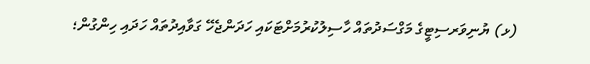(ޅ) ޔުނިވަރސިޓީގެ މަގްސަދުތައް ހާސިލުކުރުމަށްޓަކައި ހަދަންޖެހޭ ގަވާއިދުތައް ހަދައި ހިންގުން؛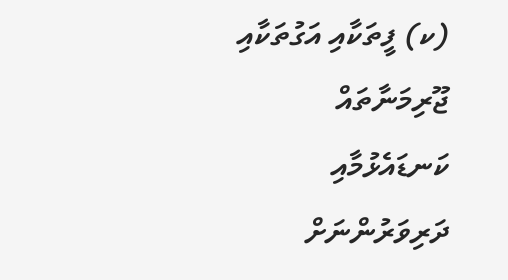(ކ) ފީތަކާއި އަގުތަކާއި ޖޫރިމަނާތައް ކަނޑައެޅުމާއި ދަރިވަރުންނަށް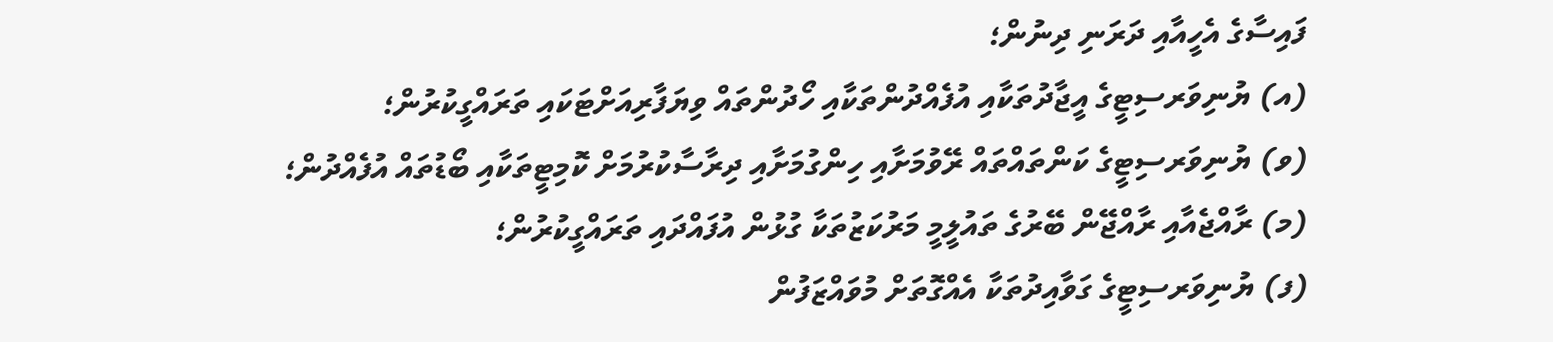ފައިސާގެ އެހީއާއި ދަރަނި ދިނުން؛
(އ) ޔުނިވަރސިޓީގެ އީޖާދުތަކާއި އުފެއްދުންތަކާއި ހޯދުންތައް ވިޔަފާރިއަށްޓަކައި ތަރައްގީކުރުން؛
(ވ) ޔުނިވަރސިޓީގެ ކަންތައްތައް ރޭވުމަށާއި ހިންގުމަށާއި ދިރާސާކުރުމަށް ކޮމިޓީތަކާއި ބޯޑުތައް އުފެއްދުން؛
(މ) ރާއްޖެއާއި ރާއްޖޭން ބޭރުގެ ތައުލީމީ މަރުކަޒުތަކާ ގުޅުން އުފައްދައި ތަރައްގީކުރުން؛
(ފ) ޔުނިވަރސިޓީގެ ގަވާއިދުތަކާ އެއްގޮތަށް މުވައްޒަފުން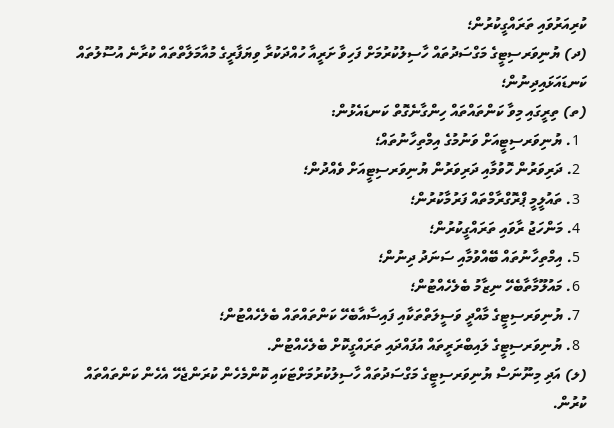ކުރިއަރުވައި ތަރައްގީކުރުން؛
(ދ) ޔުނިވަރސިޓީގެ މަގްސަދުތައް ހާސިލުކުރުމަށް ފަހިވާ ށަރީއާ ހުއްދަކުރާ ވިޔަފާރީގެ މުއާމަލާތްތައް ކުރާނެ އުސޫލުތައް ކަނޑައަޅައިދިނުން؛
(ތ) ތިރީގައި މިވާ ކަންތައްތައް ހިންގާނެގޮތް ކަނޑައެޅުން:
  1. ޔުނިވަރސިޓީއަށް ވަނުމުގެ އިމްތިހާނުތައް؛
  2. ދަރިވަރުން ހޮވުމާއި ދަރިވަރުން ޔުނިވަރސިޓީއަށް ވެއްދުން؛
  3. ތައުލީމީ ޕްރޮގްރާމްތައް ފަރުމާކުރުން؛
  4. މަންހަޖު ރާވައި ތަރައްގީކުރުން؛
  5. އިމްތިހާނުތައް ބޭއްވުމާއި ސަނަދު ދިނުން؛
  6. މައުލޫމާތާބެހޭ ނިޒާމު ބެލެހެއްޓުން؛
  7. ޔުނިވަރސިޓީގެ މާއްދީ ވަސީލަތްތަކާއި ފައިސާއާބެހޭ ކަންތައްތައް ބެލެހެއްޓުން؛
  8. ޔުނިވަރސިޓީގެ ލައިބްރަރީތައް އުފައްދައި ތަރައްގީކޮށް ބެލެހެއްޓުން.
(ލ) އަދި މިނޫނަސް ޔުނިވަރސިޓީގެ މަގްސަދުތައް ހާސިލުކުރުމަށްޓަކައި ކޮންމެހެން ކުރަންޖެހޭ އެހެން ކަންތައްތައް ކުރުން.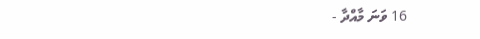16 ވަނަ މާއްދާ -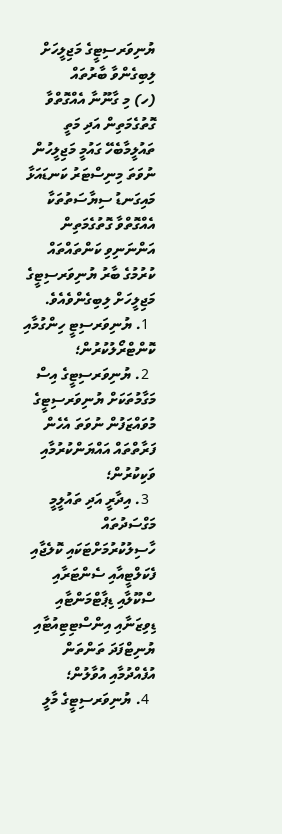ޔުނިވަރސިޓީގެ މަޖިލީހަށް ލިބިގެންވާ ބާރުތައް
(ހ) މި ގާނޫނާ އެއްގޮތްވާ ގޮތުގެމަތިން އަދި މަތީ ތައުލީމާބެހޭ ގައުމީ މަޖިލީހުން ނުވަތަ މިނިސްޓަރު ކަނޑައަޅާ މައިގަނޑު ސިޔާސަތުތަކާ އެއްގޮތްވާ ގޮތުގެމަތިން އަންނަނިވި ކަންތައްތައް ކުރުމުގެ ބާރު ޔުނިވަރސިޓީގެ މަޖިލީހަށް ލިބިގެންވެއެވެ.
  1. ޔުނިވަރސިޓީ ހިންގުމާއި ކޮންޓްރޯލުކުރުން؛
  2. ޔުނިވަރސިޓީގެ އިސް މަގާމުތަކަށް ޔުނިވަރސިޓީގެ މުވައްޒަފުން ނުވަތަ އެހެން ފަރާތްތައް އައްޔަންކުރުމާއި ވަކިކުރުން؛
  3. އިދާރީ އަދި ތައުލީމީ މަގްސަދުތައް ހާސިލުކުރުމަށްޓަކައި ކޮލެޖާއި ފެކަލްޓީއާއި ސެންޓަރާއި ސްކޫލާއި ޑިޕާޓްމަންޓާއި ޑިވިޒަނާއި އިންސްޓިޓިއުޓާއި ޔުނިޓްފަދަ ތަންތަން އުފެއްދުމާއި އުވާލުން؛
  4. ޔުނިވަރސިޓީގެ މާލީ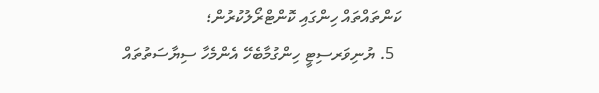ކަންތައްތައް ހިންގައި ކޮންޓްރޯލުކުރުން؛
  5. ޔުނިވަރސިޓީ ހިންގުމާބެހޭ އެންމެހާ ސިޔާސަތުތައް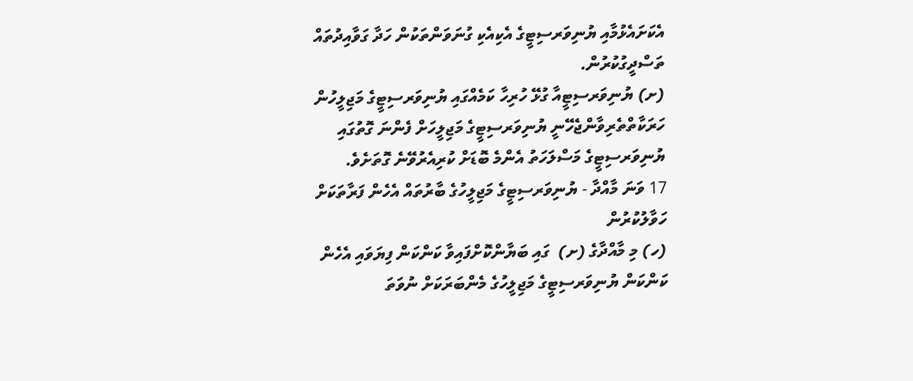އެކަށައެޅުމާއި ޔުނިވަރސިޓީގެ އެކިއެކި ގުނަވަންތަކުން ހަދާ ގަވާއިދުތައް ތަސްދީގުކުރުން.
(ށ) ޔުނިވަރސިޓީއާ ގުޅޭ ހުރިހާ ކަމެއްގައި ޔުނިވަރސިޓީގެ މަޖިލީހުން ހަރަކާތްތެރިވާންޖެހޭނީ ޔުނިވަރސިޓީގެ މަޖިލީހަށް ފެންނަ ގޮތުގައި ޔުނިވަރސިޓީގެ މަސްލަހަތު އެންމެ ބޮޑަށް ކުރިއެރުވޭނެ ގޮތަށެވެ.
17 ވަނަ މާއްދާ - ޔުނިވަރސިޓީގެ މަޖިލީހުގެ ބާރުތައް އެހެން ފަރާތަކަށް ހަވާލުކުރުން
(ހ) މި މާއްދާގެ (ށ)  ގައި ބަޔާންކޮށްފައިވާ ކަންކަން ފިޔަވައި އެހެން ކަންކަން ޔުނިވަރސިޓީގެ މަޖިލީހުގެ މެންބަރަކަށް ނުވަތަ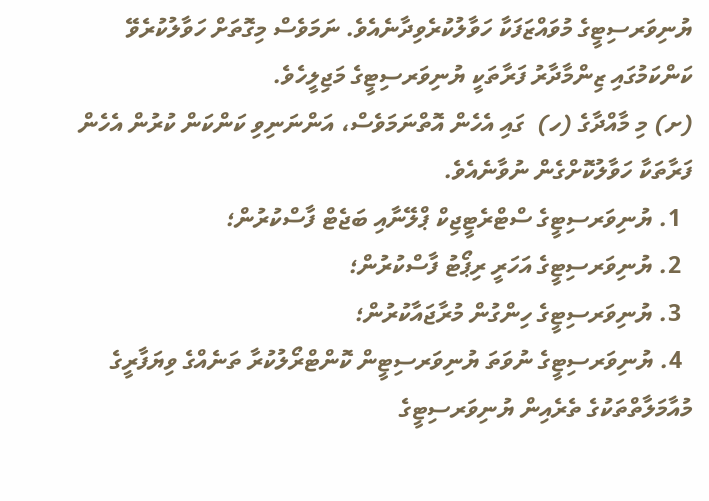ޔުނިވަރސިޓީގެ މުވައްޒަފަކާ ހަވާލުކުރެވިދާނެއެވެ. ނަމަވެސް މިގޮތަށް ހަވާލުކުރެވޭ ކަންކަމުގައި ޒިންމާދާރު ފަރާތަކީ ޔުނިވަރސިޓީގެ މަޖިލީހެވެ.
(ށ) މި މާއްދާގެ (ހ)  ގައި އެހެން އޮތްނަމަވެސް، އަންނަނިވި ކަންކަން ކުރުން އެހެން ފަރާތަކާ ހަވާލުކޮށްގެން ނުވާނެއެވެ.
  1. ޔުނިވަރސިޓީގެ ސްޓްރެޓީޖިކް ޕްލޭނާއި ބަޖެޓް ފާސްކުރުން؛
  2. ޔުނިވަރސިޓީގެ އަހަރީ ރިޕޯޓު ފާސްކުރުން؛
  3. ޔުނިވަރސިޓީގެ ހިންގުން މުރާޖައާކުރުން؛
  4. ޔުނިވަރސިޓީގެ ނުވަތަ ޔުނިވަރސިޓީން ކޮންޓްރޯލުކުރާ ތަނެއްގެ ވިޔަފާރީގެ މުއާމަލާތްތަކުގެ ތެރެއިން ޔުނިވަރސިޓީގެ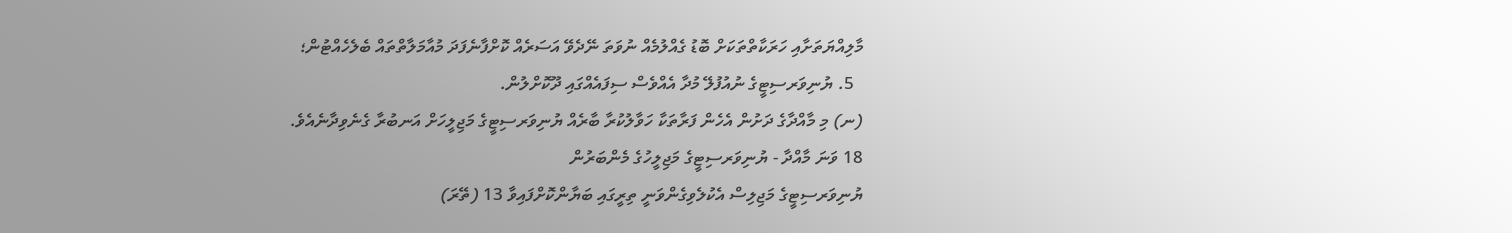މާލިއްޔަތަށާއި ހަރަކާތްތަކަށް ބޮޑު ގެއްލުމެއް ނުވަތަ ނޭދެވޭ އަސަރެއް ކޮށްފާނެފަދަ މުއާމަލާތްތައް ބެލެހެއްޓުން؛
  5. ޔުނިވަރސިޓީގެ ނުއުފުލޭ މުދާ އެއްވެސް ސިފައެއްގައި ދޫކޮށްލުން.
(ނ) މި މާއްދާގެ ދަށުން އެހެން ފަރާތަކާ ހަވާލުކުރާ ބާރެއް ޔުނިވަރސިޓީގެ މަޖިލީހަށް އަނބުރާ ގެނެވިދާނެއެވެ.
18 ވަނަ މާއްދާ - ޔުނިވަރސިޓީގެ މަޖިލީހުގެ މެންބަރުން
ޔުނިވަރސިޓީގެ މަޖިލިސް އެކުލެވިގެންވަނީ ތިރީގައި ބަޔާންކޮށްފައިވާ 13 (ތޭރަ)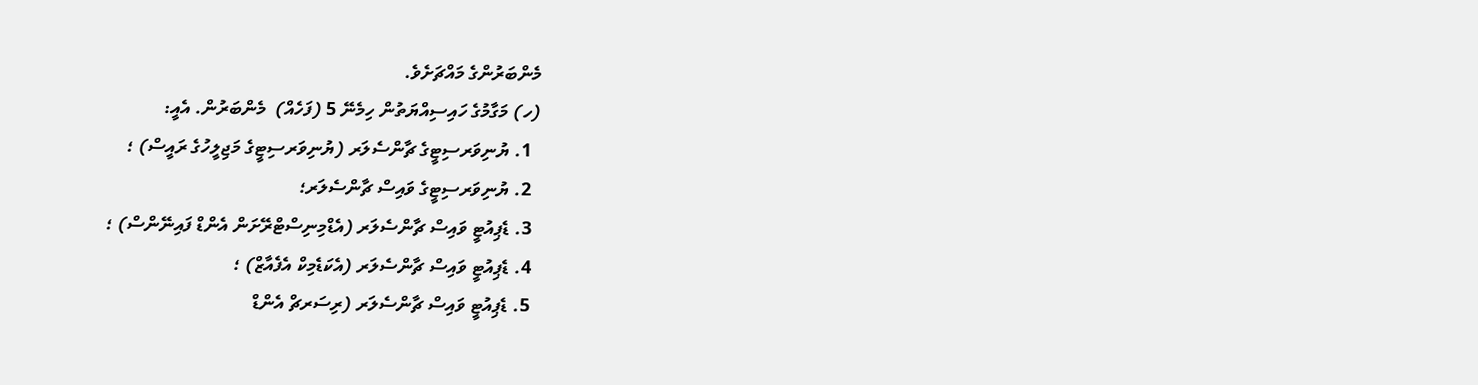މެންބަރުންގެ މައްޗަށެވެ.
(ހ) މަގާމުގެ ހައިސިއްޔަތުން ހިމެނޭ 5 (ފަހެއް)  މެންބަރުން. އެއީ:
  1. ޔުނިވަރސިޓީގެ ޗާންސެލަރ (ޔުނިވަރސިޓީގެ މަޖިލީހުގެ ރައީސް) ؛
  2. ޔުނިވަރސިޓީގެ ވައިސް ޗާންސެލަރ؛
  3. ޑެޕިއުޓީ ވައިސް ޗާންސެލަރ (އެޑްމިނިސްޓްރޭށަން އެންޑް ފައިނޭންސް) ؛
  4. ޑެޕިއުޓީ ވައިސް ޗާންސެލަރ (އެކަޑެމިކް އެފެއާޒް) ؛
  5. ޑެޕިއުޓީ ވައިސް ޗާންސެލަރ (ރިސަރޗް އެންޑް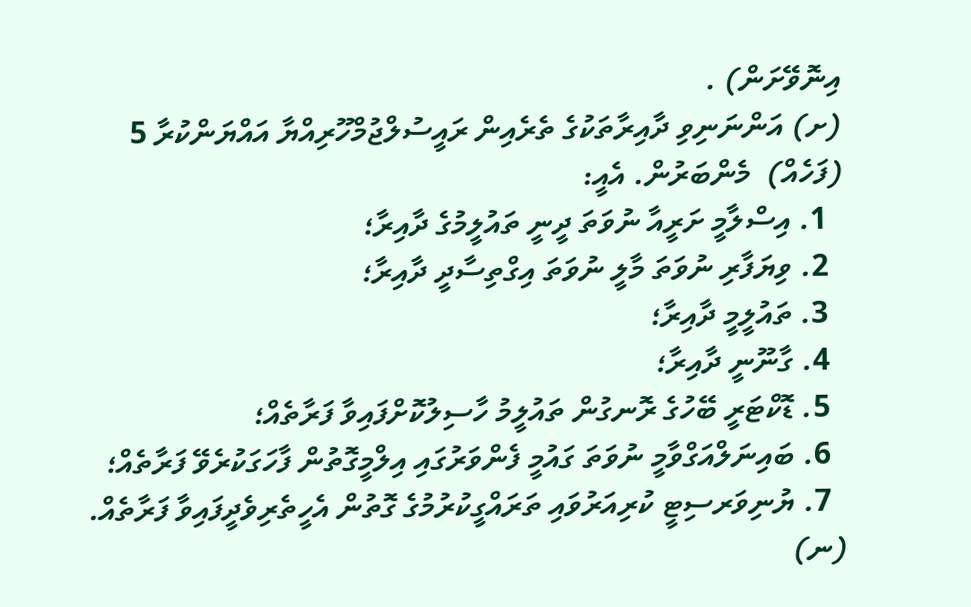އިނޮވޭށަން) .
(ށ) އަންނަނިވި ދާއިރާތަކުގެ ތެރެއިން ރައީސުލްޖުމްހޫރިއްޔާ އައްޔަންކުރާ 5 (ފަހެއް)  މެންބަރުން. އެއީ:
  1. އިސްލާމީ ށަރީއާ ނުވަތަ ދީނީ ތައުލީމުގެ ދާއިރާ؛
  2. ވިޔަފާރި ނުވަތަ މާލީ ނުވަތަ އިގްތިސާދީ ދާއިރާ؛
  3. ތައުލީމީ ދާއިރާ؛
  4. ގާނޫނީ ދާއިރާ؛
  5. ޑޮކްޓަރީ ބޭހުގެ ރޮނގުން ތައުލީމު ހާސިލުކޮށްފައިވާ ފަރާތެއް؛
  6. ބައިނަލްއަގްވާމީ ނުވަތަ ގައުމީ ފެންވަރުގައި އިލްމީގޮތުން ފާހަގަކުރެވޭ ފަރާތެއް؛
  7. ޔުނިވަރސިޓީ ކުރިއަރުވައި ތަރައްގީކުރުމުގެ ގޮތުން އެހީތެރިވެދީފައިވާ ފަރާތެއް.
(ނ)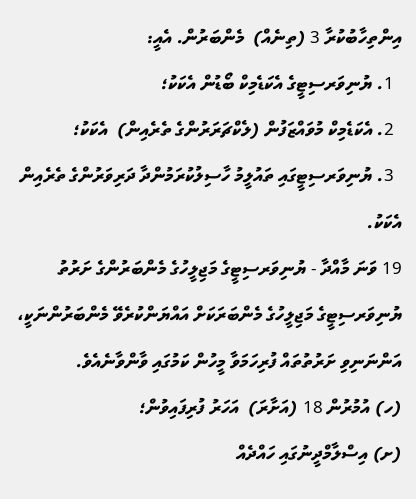އިންތިހާބުކުރާ 3 (ތިނެއް)  މެންބަރުން. އެއީ:
  1. ޔުނިވަރސިޓީގެ އެކަޑެމިކް ބޯޑުން އެކަކު؛
  2. އެކަޑެމިކް މުވައްޒަފުން (ލެކްޗަރަރުންގެ ތެރެއިން)  އެކަކު؛
  3. ޔުނިވަރސިޓީގައި ތައުލީމު ހާސިލުކުރަމުންދާ ދަރިވަރުންގެ ތެރެއިން އެކަކު.
19 ވަނަ މާއްދާ - ޔުނިވަރސިޓީގެ މަޖިލީހުގެ މެންބަރުންގެ ށަރުތު
ޔުނިވަރސިޓީގެ މަޖިލީހުގެ މެންބަރަކަށް އައްޔަންކުރެވޭ މެންބަރުންނަކީ، އަންނަނިވި ށަރުތުތައް ފުރިހަމަވާ މީހުން ކަމުގައި ވާންވާނެއެވެ.
(ހ) އުމުރުން 18 (އަށާރަ)  އަހަރު ފުރިފައިވުން؛
(ށ) އިސްލާމްދީނުގައި ހައްދެއް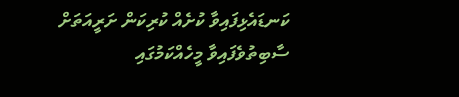ކަނޑައެޅިފައިވާ ކުށެއް ކުރިކަން ށަރީއަތަށް ސާބިތުވެފައިވާ މީހެއްކަމުގައި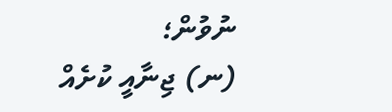ނުވުން؛
(ނ) ޖިނާއީ ކުށެއް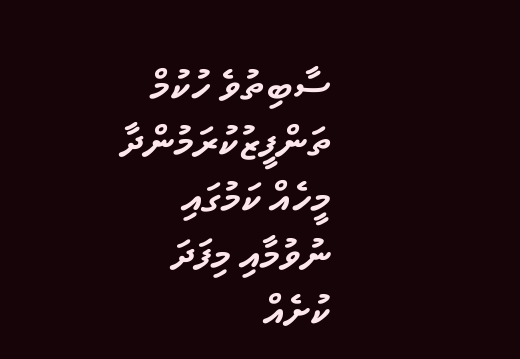ސާބިތުވެ ހުކުމް ތަންފީޒުކުރަމުންދާ މީހެއް ކަމުގައި ނުވުމާއި މިފަދަ ކުށެއް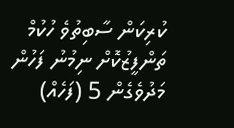ކުރިކަން ސާބިތުވެ ހުކުމް ތަންފީޒުކޮށް ނިމުނު ފަހުން މަދުވެގެން 5 (ފަހެއް)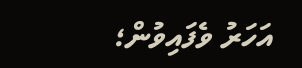އަހަރު ވެފައިވުން؛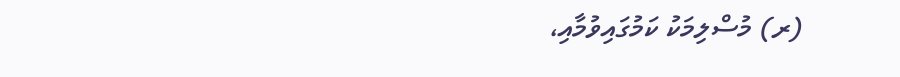(ރ) މުސްލިމަކު ކަމުގައިވުމާއި،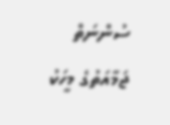ސުންނަތް ޖަމާއަތުގެ މީހަކު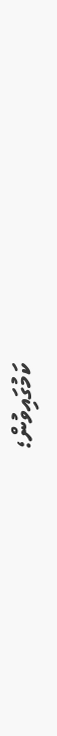ކަމުގައިވުން؛